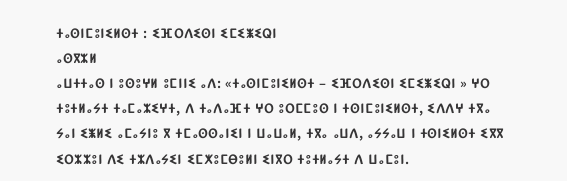ⵜⴰⵙⵏⵎⵓⵏⵉⵍⵙⵜ : ⵉⴼⵔⴷⵉⵙⵏ ⵉⵎⵉⵥⵉⵕⵏ
ⴰⵙⴳⵣⵍ
ⴰⵡⵜⵜⴰⵙ ⵏ ⵓⵙⵓⵖⵍ ⵓⵎⵏⵏⵉ ⴰⴷ: «ⵜⴰⵙⵏⵎⵓⵏⵉⵍⵙⵜ – ⵉⴼⵔⴷⵉⵙⵏ ⵉⵎⵉⵥⵉⵕⵏ » ⵖⵔ ⵜⵓⵜⵍⴰⵢⵜ ⵜⴰⵎⴰⵣⵉⵖⵜ, ⴷ ⵜⴰⴷⴰⴼⵜ ⵖⵔ ⵓⵔⵎⵎⵓⵙ ⵏ ⵜⵙⵏⵎⵓⵏⵉⵍⵙⵜ, ⵉⴷⴷⵖ ⵜⴳⴰ ⵢⴰⵏ ⵉⵥⵍⵉ ⴰⵎⴰⵢⵏⵓ ⴳ ⵜⵎⴰⵙⵙⴰⵏⵉⵏ ⵏ ⵡⴰⵡⴰⵍ, ⵜⴳⴰ ⴰⵡⴷ, ⴰⵢⵢⴰⵡ ⵏ ⵜⵙⵏⵉⵍⵙⵜ ⵉⴳⴳ ⵉⵔⵣⵣⵓⵏ ⴷⵉ ⵜⵣⴷⴰⵢⵉⵏ ⵉⵎⵅⵓⵎⴱⵓⵍⵏ ⵉⵏⴳⵔ ⵜⵓⵜⵍⴰⵢⵜ ⴷ ⵡⴰⵎⵓⵏ.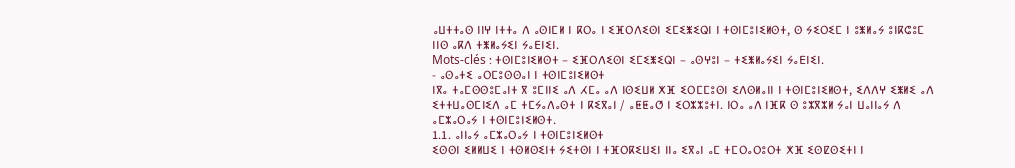ⴰⵡⵜⵜⴰⵙ ⵏⵏⵖ ⵏⵜⵜⴰ ⴷ ⴰⵙⵏⵎⵍ ⵏ ⴽⵔⴰ ⵏ ⵉⴼⵔⴷⵉⵙⵏ ⵉⵎⵉⵥⵉⵕⵏ ⵏ ⵜⵙⵏⵎⵓⵏⵉⵍⵙⵜ, ⵙ ⵢⵉⵔⵉⵎ ⵏ ⵓⵥⵍⴰⵢ ⵓⵏⴽⵛⵓⵎ ⵏⵏⵙ ⴰⴽⴷ ⵜⵥⵍⴰⵢⵉⵏ ⵢⴰⴹⵏⵉⵏ.
Mots-clés : ⵜⵙⵏⵎⵓⵏⵉⵍⵙⵜ – ⵉⴼⵔⴷⵉⵙⵏ ⵉⵎⵉⵥⵉⵕⵏ – ⴰⵙⵖⵓⵏ – ⵜⵉⵥⵍⴰⵢⵉⵏ ⵢⴰⴹⵏⵉⵏ.
- ⴰⵙⴰⵜⵉ ⴰⵔⵎⵓⵙⵙⴰⵏ ⵏ ⵜⵙⵏⵎⵓⵏⵉⵍⵙⵜ
ⵏⴳⴰ ⵜⴰⵎⵙⵙⵓⵎⴰⵏⵜ ⴳ ⵓⵎⵏⵏⵉ ⴰⴷ ⵃⵎⴰ ⴰⴷ ⵏⵙⵉⵡⵍ ⵅⴼ ⵉⵔⵎⵎⵓⵙⵏ ⵉⴷⵙⵍⴰⵏⵏ ⵏ ⵜⵙⵏⵎⵓⵏⵉⵍⵙⵜ, ⵉⴷⴷⵖ ⵉⵥⵍⵉ ⴰⴷ ⵉⵜⵜⵡⴰⵙⵎⵏⵉⴷ ⴰⵎ ⵜⵎⵢⴰⴷⴰⵙⵜ ⵏ ⴽⵉⴳⴰⵏ / ⴰⵟⵟⴰⵚ ⵏ ⵉⵔⵣⵣⵓⵜⵏ. ⵏⵔⴰ ⴰⴷ ⵏⴼⴽ ⵙ ⵓⵣⴳⵣⵍ ⵢⴰⵏ ⵡⴰⵏⵏⴰⵢ ⴷ ⴰⵎⵣⴰⵔⴰⵢ ⵏ ⵜⵙⵏⵎⵓⵏⵉⵍⵙⵜ.
1.1. ⴰⵏⵏⴰⵢ ⴰⵎⵣⴰⵔⴰⵢ ⵏ ⵜⵙⵏⵎⵓⵏⵉⵍⵙⵜ
ⵉⵙⵙⵏ ⵉⵍⵍⵡⵉ ⵏ ⵜⵙⵍⵙⵉⵏⵜ ⵢⵉⵜⵙⵏ ⵏ ⵜⴼⵔⴽⵉⵡⵉⵏ ⵏⵏⴰ ⵉⴳⴰⵏ ⴰⵎ ⵜⵎⵔⴰⵔⵓⵔⵜ ⵅⴼ ⵉⵙⵇⵙⵉⵜⵏ ⵏ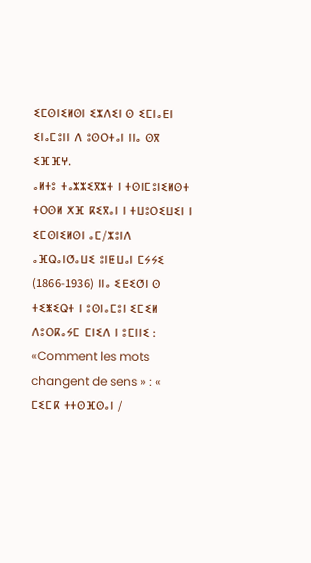ⵉⵎⵙⵏⵉⵍⵙⵏ ⵉⵣⴷⵉⵏ ⵙ ⵉⵎⵏⴰⴹⵏ ⵉⵏⴰⵎⵓⵏⵏ ⴷ ⵓⵙⵔⵜⴰⵏ ⵏⵏⴰ ⵙⴳ ⵉⴼⴼⵖ.
ⴰⵍⵜⵓ ⵜⴰⵣⵣⵉⴳⵣⵜ ⵏ ⵜⵙⵏⵎⵓⵏⵉⵍⵙⵜ ⵜⵔⵙⵍ ⵅⴼ ⴽⵉⴳⴰⵏ ⵏ ⵜⵡⵓⵔⵉⵡⵉⵏ ⵏ ⵉⵎⵙⵏⵉⵍⵙⵏ ⴰⵎ/ⵣⵓⵏⴷ ⴰⴼⵕⴰⵏⵚⴰⵡⵉ ⵓⵏⵟⵡⴰⵏ ⵎⵢⵢⵉ (1866-1936) ⵏⵏⴰ ⵉⴹⵉⵚⵏ ⵙ ⵜⵉⵥⵉⵕⵜ ⵏ ⵓⵙⵏⴰⵎⵓⵏ ⵉⵎⵉⵍ ⴷⵓⵔⴽⴰⵢⵎ ⵎⵏⵉⴷ ⵏ ⵓⵎⵏⵏⵉ : «Comment les mots changent de sens » : « ⵎⵉⵎⴽ ⵜⵜⵙⴼⵙⴰⵏ /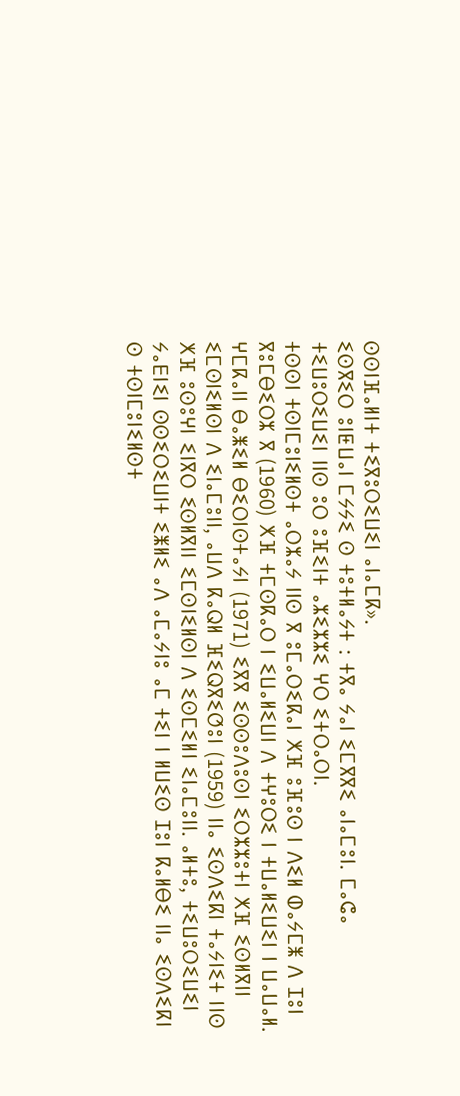ⵙⵙⵏⴼⴰⵍⵏⵜ ⵜⵉⴳⵓⵔⵉⵡⵉⵏ ⴰⵏⴰⵎⴽ».
ⵉⵙⴳⵉⵔ ⵓⵏⵟⵡⴰⵏ ⵎⵢⵢⵉ ⵙ ⵜⵓⵜⵍⴰⵢⵜ : ⵜⴳⴰ ⵢⴰⵏ ⵉⵎⴳⴳⵉ ⴰⵏⴰⵎⵓⵏ. ⵎⴰⵛⴰ ⵜⵉⵡⵓⵔⵉⵡⵉⵏ ⵏⵏⵙ ⵓⵔ ⵓⴼⵉⵏⵜ ⴰⵣⵉⵣⵣⵉ ⵖⵔ ⵉⵜⵔⴰⵔⵏ.
ⵜⵙⵙⵏ ⵜⵙⵏⵎⵓⵏⵉⵍⵙⵜ ⴰⵔⵣⴰⵢ ⵏⵏⵙ ⴳ ⵓⵎⴰⵔⵉⴽⴰⵏ ⵅⴼ ⵓⴼⵓⵙ ⵏ ⴷⵉⵍ ⵀⴰⵢⵎⵥ ⴷ ⵊⵓⵏ ⴳⵓⵎⴱⵉⵔⵣ ⴳ (1960) ⵅⴼ ⵜⵎⵙⴽⴰⵔ ⵏ ⵉⵡⴰⵍⵉⵡⵏ ⴷ ⵜⵖⵓⵔⵉ ⵏ ⵜⵡⴰⵍⵉⵡⵉⵏ ⵏ ⵡⴰⵡⴰⵍ. ⵖⵎⴽⴰⵏⵏ ⴱⴰⵥⵉⵍ ⴱⵉⵔⵏⵙⵜⴰⵢⵏ (1971) ⵉⴳⴳ ⵉⵙⵙⵓⴷⵓⵙⵏ ⵉⵔⵣⵣⵓⵜⵏ ⵅⴼ ⵉⵙⵍⴳⵏⵏ ⵉⵎⵙⵏⵉⵍⵙⵏ ⴷ ⵉⵏⴰⵎⵓⵏⵏ, ⴰⵡⴷ ⴽⴰⵕⵍ ⴼⵉⵕⴳⵉⵚⵓⵏ (1959) ⵏⵏⴰ ⵉⵙⴷⵉⴽⵏ ⵜⴰⵢⵏⵉⵜ ⵏⵏⵙ ⵅⴼ ⵓⵙⵓⵖⵏ ⵉⵏⴳⵔ ⵉⵙⵍⴳⵏⵏ ⵉⵎⵙⵏⵉⵍⵙⵏ ⴷ ⵉⵙⵎⵉⵍⵏ ⵉⵏⴰⵎⵓⵏⵏ. ⴰⵍⵜⵓ, ⵜⵉⵡⵓⵔⵉⵡⵉⵏ ⵢⴰⴹⵏⵉⵏ ⵙⵙⵉⵔⵉⵡⵏⵜ ⵉⵥⵍⵉ ⴰⴷ ⴰⵎⴰⵢⵏⵓ ⴰⵎ ⵜⵉⵏ ⵏ ⵍⵡⵉⵙ ⵊⵓⵏ ⴽⴰⵍⴱⵉ ⵏⵏⴰ ⵉⵙⴷⵉⴽⵏ ⵙ ⵜⵙⵏⵎⵓⵏⵉⵍⵙⵜ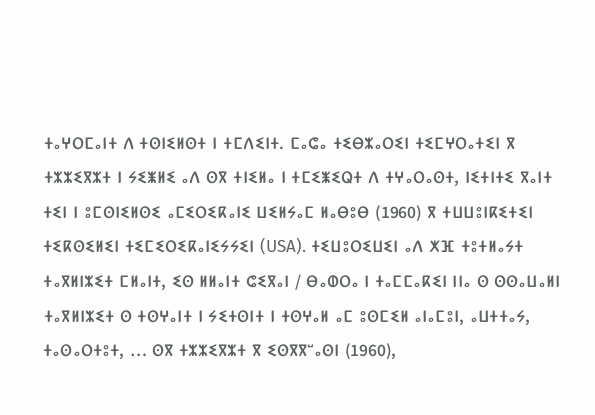ⵜⴰⵖⵔⵎⴰⵏⵜ ⴷ ⵜⵙⵏⵉⵍⵙⵜ ⵏ ⵜⵎⴷⵉⵏⵜ. ⵎⴰⵛⴰ ⵜⵉⴱⵣⴰⵔⵉⵏ ⵜⵉⵎⵖⵔⴰⵜⵉⵏ ⴳ ⵜⵣⵣⵉⴳⵣⵜ ⵏ ⵢⵉⵥⵍⵉ ⴰⴷ ⵙⴳ ⵜⵏⵉⵍⴰ ⵏ ⵜⵎⵉⵥⵉⵕⵜ ⴷ ⵜⵖⴰⵔⴰⵙⵜ, ⵏⵉⵜⵏⵜⵉ ⴳⴰⵏⵜ ⵜⵉⵏ ⵏ ⵓⵎⵙⵏⵉⵍⵙⵉ ⴰⵎⵉⵔⵉⴽⴰⵏⵉ ⵡⵉⵍⵢⴰⵎ ⵍⴰⴱⵓⴱ (1960) ⴳ ⵜⵡⵡⵓⵏⴽⵉⵜⵉⵏ ⵜⵉⴽⵙⵉⵍⵉⵏ ⵜⵉⵎⵉⵔⵉⴽⴰⵏⵉⵢⵢⵉⵏ (USA). ⵜⵉⵡⵓⵔⵉⵡⵉⵏ ⴰⴷ ⵅⴼ ⵜⵓⵜⵍⴰⵢⵜ ⵜⴰⴳⵍⵏⵣⵉⵜ ⵎⵍⴰⵏⵜ, ⵉⵙ ⵍⵍⴰⵏⵜ ⵛⵉⴳⴰⵏ / ⴱⴰⵀⵔⴰ ⵏ ⵜⴰⵎⵎⴰⴽⵉⵏ ⵏⵏⴰ ⵙ ⵙⵙⴰⵡⴰⵍⵏ ⵜⴰⴳⵍⵏⵣⵉⵜ ⵙ ⵜⵙⵖⴰⵏⵜ ⵏ ⵢⵉⵜⵙⵏⵜ ⵏ ⵜⵙⵖⴰⵍ ⴰⵎ ⵓⵙⵎⵉⵍ ⴰⵏⴰⵎⵓⵏ, ⴰⵡⵜⵜⴰⵢ, ⵜⴰⵙⴰⵔⵜⵓⵜ, … ⵙⴳ ⵜⵣⵣⵉⴳⵣⵜ ⴳ ⵉⵙⴳⴳⵯⴰⵙⵏ (1960),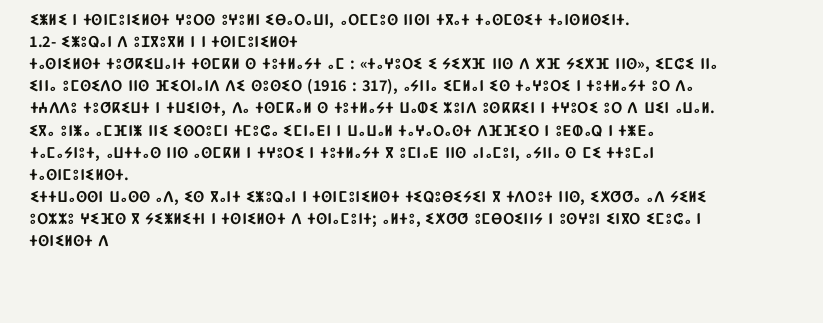ⵉⵥⵍⵉ ⵏ ⵜⵙⵏⵎⵓⵏⵉⵍⵙⵜ ⵖⵓⵔⵙ ⵓⵖⵓⵍⵏ ⵉⴱⴰⵔⴰⵡⵏ, ⴰⵔⵎⵎⵓⵙ ⵏⵏⵙⵏ ⵜⴳⴰⵜ ⵜⴰⵙⵎⵙⵉⵜ ⵜⴰⵏⵙⵍⵙⵉⵏⵜ.
1.2- ⵉⵥⵓⵕⴰⵏ ⴷ ⵓⵊⴳⵓⴳⵍ ⵏ ⵏ ⵜⵙⵏⵎⵓⵏⵉⵍⵙⵜ
ⵜⴰⵙⵏⵉⵍⵙⵜ ⵜⵓⵚⴽⵉⵡⴰⵏⵜ ⵜⵙⵎⴽⵍ ⵙ ⵜⵓⵜⵍⴰⵢⵜ ⴰⵎ : «ⵜⴰⵖⵓⵔⵉ ⵉ ⵢⵉⵅⴼ ⵏⵏⵙ ⴷ ⵅⴼ ⵢⵉⵅⴼ ⵏⵏⵙ», ⵉⵎⵛⵉ ⵏⵏⴰ ⵉⵏⵏⴰ ⵓⵎⵙⵉⴷⵔ ⵏⵏⵙ ⴼⵉⵔⵏⴰⵏⴷ ⴷⵉ ⵙⵓⵙⵉⵔ (1916 : 317), ⴰⵢⵏⵏⴰ ⵉⵎⵍⴰⵏ ⵉⵙ ⵜⴰⵖⵓⵔⵉ ⵏ ⵜⵓⵜⵍⴰⵢⵜ ⵓⵔ ⴷⴰ ⵜⵄⴷⴷⵓ ⵜⵓⵚⴽⵉⵡⵜ ⵏ ⵜⵡⵉⵏⵙⵜ, ⴷⴰ ⵜⵙⵎⴽⴰⵍ ⵙ ⵜⵓⵜⵍⴰⵢⵜ ⵡⴰⵀⵉ ⵣⵓⵏⴷ ⵓⵙⴽⴽⵉⵏ ⵏ ⵜⵖⵓⵔⵉ ⵓⵔ ⴷ ⵡⵉⵏ ⴰⵡⴰⵍ.
ⵉⴳⴰ ⵓⵏⵥⴰ ⴰⵎⴼⵏⵥ ⵏⵏⵉ ⵉⵙⵔⵓⵎⵏ ⵜⵎⵓⵛⴰ ⵉⵎⵏⴰⴹⵏ ⵏ ⵡⴰⵡⴰⵍ ⵜⴰⵖⴰⵔⴰⵙⵜ ⴷⴼⴼⵉⵔ ⵏ ⵓⴹⵀⴰⵕ ⵏ ⵜⵥⴹⴰ ⵜⴰⵎⴰⵢⵏⵓⵜ, ⴰⵡⵜⵜⴰⵙ ⵏⵏⵙ ⴰⵙⵎⴽⵍ ⵏ ⵜⵖⵓⵔⵉ ⵏ ⵜⵓⵜⵍⴰⵢⵜ ⴳ ⵓⵎⵏⴰⴹ ⵏⵏⵙ ⴰⵏⴰⵎⵓⵏ, ⴰⵢⵏⵏⴰ ⵙ ⵎⵉ ⵜⵜⵓⵎⴰⵏ ⵜⴰⵙⵏⵎⵓⵏⵉⵍⵙⵜ.
ⵉⵜⵜⵡⴰⵙⵙⵏ ⵡⴰⵙⵙ ⴰⴷ, ⵉⵙ ⴳⴰⵏⵜ ⵉⵥⵓⵕⴰⵏ ⵏ ⵜⵙⵏⵎⵓⵏⵉⵍⵙⵜ ⵜⵉⵕⵓⴱⵉⵢⵉⵏ ⴳ ⵜⴷⵔⵓⵜ ⵏⵏⵙ, ⵉⵅⵚⵚⴰ ⴰⴷ ⵢⵉⵍⵉ ⵓⵔⵣⵣⵓ ⵖⵉⴼⵙ ⴳ ⵢⵉⵥⵍⵉⵜⵏ ⵏ ⵜⵙⵏⵉⵍⵙⵜ ⴷ ⵜⵙⵏⴰⵎⵓⵏⵜ; ⴰⵍⵜⵓ, ⵉⵅⵚⵚ ⵓⵎⴱⵔⵉⵏⵏⵢ ⵏ ⵓⵙⵖⵓⵏ ⵉⵏⴳⵔ ⵉⵎⵓⵛⴰ ⵏ ⵜⵙⵏⵉⵍⵙⵜ ⴷ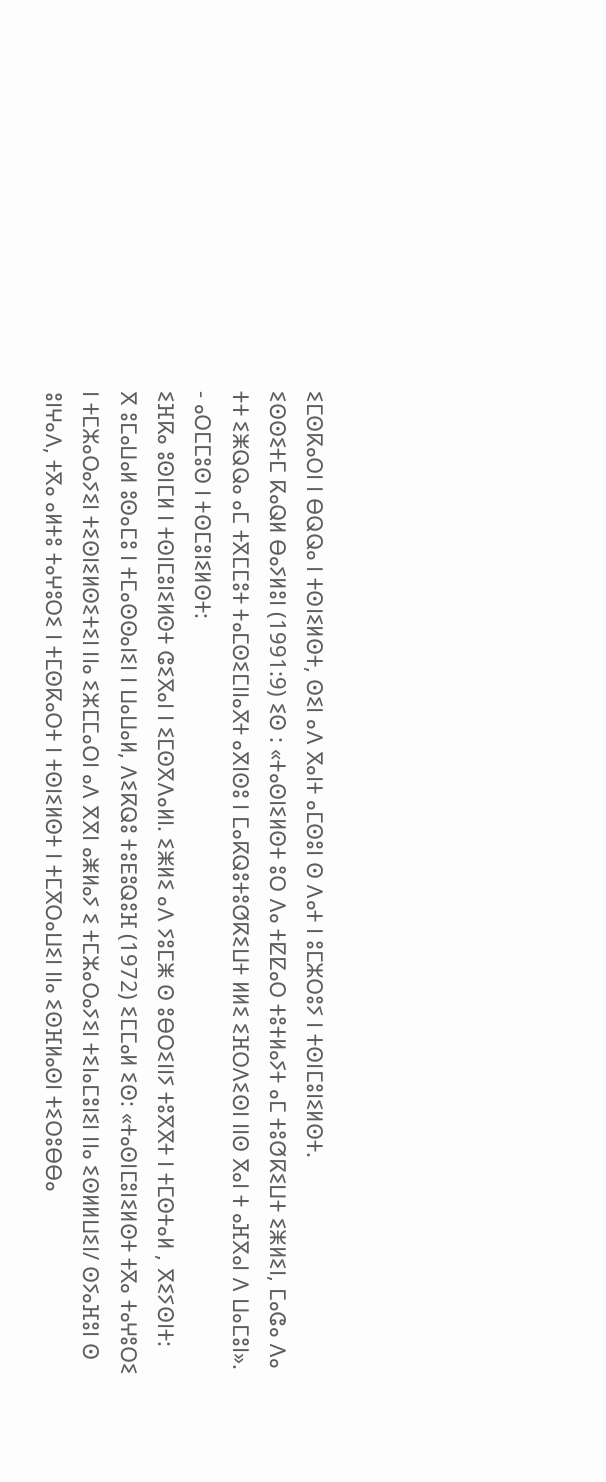ⵉⵎⵙⴽⴰⵔⵏ ⵏ ⴱⵕⵕⴰ ⵏ ⵜⵙⵏⵉⵍⵙⵜ, ⵙⵉⵏ ⴰⴷ ⴳⴰⵏⵜ ⴰⵎⵙⵓⵏ ⵙ ⴷⴰⵜ ⵏ ⵓⵎⵣⵔⵓⵢ ⵏ ⵜⵙⵏⵎⵓⵏⵉⵍⵙⵜ.
ⵉⵙⵙⵉⵜⵎ ⴽⴰⵕⵍ ⴱⴰⵢⵍⵓⵏ (1991:9) ⵉⵙ : «ⵜⴰⵙⵏⵉⵍⵙⵜ ⵓⵔ ⴷⴰ ⵜⵇⵇⴰⵔ ⵜⵓⵜⵍⴰⵢⵜ ⴰⵎ ⵜⵓⵚⴽⵉⵡⵜ ⵉⵥⵍⵉⵏ, ⵎⴰⵛⴰ ⴷⴰ ⵜⵜ ⵉⵥⵕⵕⴰ ⴰⵎ ⵜⴳⵎⵎⵓⵜ ⵜⴰⵎⵙⵉⵎⵏⵏⴰⴳⵜ ⴰⴳⵏⵙⵓ ⵏ ⵎⴰⴽⵕⵓⵜⵓⵚⴽⵉⵡⵜ ⵍⵍⵉ ⵉⴼⵔⴷⵉⵙⵏ ⵏⵏⵙ ⴳⴰⵏ ⵜ ⴰⴼⴳⴰⵏ ⴷ ⵡⴰⵎⵓⵏ».
- ⴰⵔⵎⵎⵓⵙ ⵏ ⵜⵙⵎⵓⵏⵉⵍⵙⵜ:
ⵉⴼⴽⴰ ⵓⵙⵏⵎⵍ ⵏ ⵜⵙⵏⵎⵓⵏⵉⵍⵙⵜ ⵛⵉⴳⴰⵏ ⵏ ⵉⵎⵙⴳⴷⴰⵍⵏ. ⵉⵥⵍⵉ ⴰⴷ ⵢⵓⵎⵥ ⵙ ⵓⴱⵔⵉⵏⵏⵢ ⵜⵓⴳⴳⵜ ⵏ ⵜⵎⵙⵜⴰⵍ , ⴳⵉⵢⵙⵏⵜ:
ⴳ ⵓⵎⴰⵡⴰⵍ ⵓⵙⴰⵎⵓ ⵏ ⵜⵎⴰⵙⵙⴰⵏⵉⵏ ⵏ ⵡⴰⵡⴰⵍ, ⴷⵉⴽⵕⵓ ⵜⵓⴹⵓⵕⵓⴼ (1972) ⵉⵎⵎⴰⵍ ⵉⵙ: «ⵜⴰⵙⵏⵎⵓⵏⵉⵍⵙⵜ ⵜⴳⴰ ⵜⴰⵖⵓⵔⵉ ⵏ ⵜⵎⵣⴰⵔⴰⵢⵉⵏ ⵜⵉⵙⵏⵉⵍⵙⵉⵜⵉⵏ ⵏⵏⴰ ⵉⵣⵎⵎⴰⵔⵏ ⴰⴷ ⴳⴳⵏ ⴰⵥⵍⴰⵢ ⵉ ⵜⵎⵣⴰⵔⴰⵢⵉⵏ ⵜⵉⵏⴰⵎⵓⵏⵉⵏ ⵏⵏⴰ ⵉⵙⵍⵍⵡⵉⵏ/ ⵙⵢⴰⴼⵓⵏ ⵙ ⵓⵏⵖⴰⴷ, ⵜⴳⴰ ⴰⵍⵜⵓ ⵜⴰⵖⵓⵔⵉ ⵏ ⵜⵎⵙⴽⴰⵔⵜ ⵏ ⵜⵙⵏⵉⵍⵙⵜ ⵏ ⵜⵎⴳⵔⴰⵡⵉⵏ ⵏⵏⴰ ⵉⵙⴼⵍⴰⵙⵏ ⵜⵉⵔⵓⴱⴱⴰ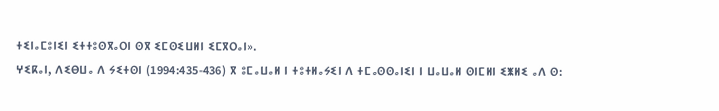ⵜⵉⵏⴰⵎⵓⵏⵉⵏ ⵉⵜⵜⵓⵙⴳⴰⵔⵏ ⵙⴳ ⵉⵎⵙⵉⵡⵍⵏ ⵉⵎⴳⵔⴰⵏ».
ⵖⵉⴽⴰⵏ, ⴷⵉⴱⵡⴰ ⴷ ⵢⵉⵜⵙⵏ (1994:435-436) ⴳ ⵓⵎⴰⵡⴰⵍ ⵏ ⵜⵓⵜⵍⴰⵢⵉⵏ ⴷ ⵜⵎⴰⵙⵙⴰⵏⵉⵏ ⵏ ⵡⴰⵡⴰⵍ ⵙⵏⵎⵍⵏ ⵉⵥⵍⵉ ⴰⴷ ⵙ: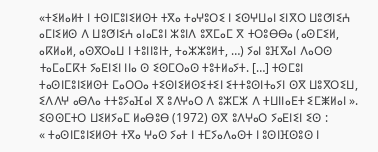«ⵜⵉⵍⴰⵍⵜ ⵏ ⵜⵙⵏⵎⵓⵏⵉⵍⵙⵜ ⵜⴳⴰ ⵜⴰⵖⵓⵔⵉ ⵏ ⵉⵙⵖⵡⴰⵏ ⵉⵏⴳⵔ ⵡⵓⵚⵏⵉⵄ ⴰⵎⵏⵉⵍⵙ ⴷ ⵡⵓⵚⵏⵉⵄ ⴰⵏⴰⵎⵓⵏ ⵣⵓⵏⴷ ⵓⴳⵎⴰⵎ ⴳ ⵜⵔⵓⴱⴱⴰ (ⴰⵙⵎⵉⵍ, ⴰⴽⵍⴰⵍ, ⴰⵙⴳⵔⴰⵡ ⵏ ⵜⵓⵏⵏⵓⵏⵜ, ⵜⴰⵣⵣⵓⵍⵜ, …) ⵢⴰⵏ ⵓⴼⴳⴰⵏ ⴷⴰⵔⵙ ⵜⴰⵎⴰⵎⴽⵜ ⵢⴰⴹⵏⵉⵏ ⵏⵏⴰ ⵙ ⵉⵙⵎⵔⴰⵙ ⵜⵓⵜⵍⴰⵢⵜ. […] ⵜⵙⵎⵓⵏ ⵜⴰⵙⵏⵎⵓⵏⵉⵍⵙⵜ ⵎⴰⵔⵔⴰ ⵜⵉⵙⵏⵉⵍⵙⵉⵜⵉⵏ ⵉⵜⵜⵓⵙⵏⵜⴰⵢⵏ ⵙⴳ ⵡⵓⴳⵔⵉⵡ, ⵉⴷⴷⵖ ⴰⴱⴷⴰ ⵜⵜⵓⵢⴰⴼⴰⵏ ⴳ ⵓⴷⵖⴰⵔ ⴷ ⵓⵣⵎⵣ ⴷ ⵜⵡⵏⵏⴰⴹⵜ ⵉⵎⵥⵍⴰⵏ ».
ⵉⵙⵙⵎⵜⵔ ⵡⵉⵍⵢⴰⵎ ⵍⴰⴱⵓⴱ (1972) ⵙⴳ ⵓⴷⵖⴰⵔ ⵢⴰⴹⵏⵉⵏ ⵉⵙ :
« ⵜⴰⵙⵏⵎⵓⵏⵉⵍⵙⵜ ⵜⴳⴰ ⵖⴰⵙ ⵢⴰⵜ ⵏ ⵜⵎⵢⴰⴷⴰⵙⵜ ⵏ ⵓⵙⵏⴼⵙⵓⵙ ⵏ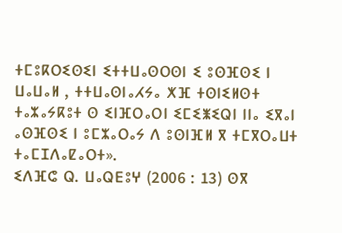ⵜⵎⵓⴽⵔⵉⵙⵉⵏ ⵉⵜⵜⵡⴰⵙⵔⵙⵏ ⵉ ⵓⵙⴼⵙⵉ ⵏ ⵡⴰⵡⴰⵍ , ⵜⵜⵡⴰⵙⵏⴰⵃⵢⴰ ⵅⴼ ⵜⵙⵏⵉⵍⵙⵜ ⵜⴰⵣⴰⵢⴽⵓⵜ ⵙ ⵉⵏⴼⵔⴰⵔⵏ ⵉⵎⵉⵥⵉⵕⵏ ⵏⵏⴰ ⵉⴳⴰⵏ ⴰⵙⴼⵙⵉ ⵏ ⵓⵎⵣⴰⵔⴰⵢ ⴷ ⵓⵙⵏⴼⵍ ⴳ ⵜⵎⴳⵔⴰⵡⵜ ⵜⴰⵎⵊⴷⴰⵇⴰⵔⵜ».
ⵉⴷⴼⵛ ⵕ. ⵡⴰⵕⴹⵓⵖ (2006 : 13) ⵙⴳ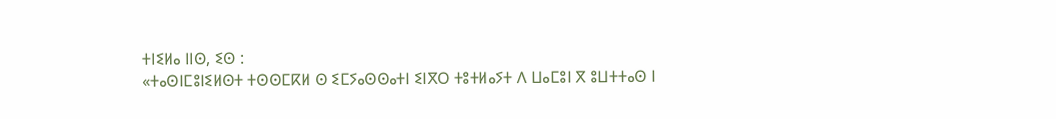ⵜⵏⵉⵍⴰ ⵏⵏⵙ, ⵉⵙ :
«ⵜⴰⵙⵏⵎⵓⵏⵉⵍⵙⵜ ⵜⵙⵙⵎⴽⵍ ⵙ ⵉⵎⵢⴰⵙⵙⴰⵜⵏ ⵉⵏⴳⵔ ⵜⵓⵜⵍⴰⵢⵜ ⴷ ⵡⴰⵎⵓⵏ ⴳ ⵓⵡⵜⵜⴰⵙ ⵏ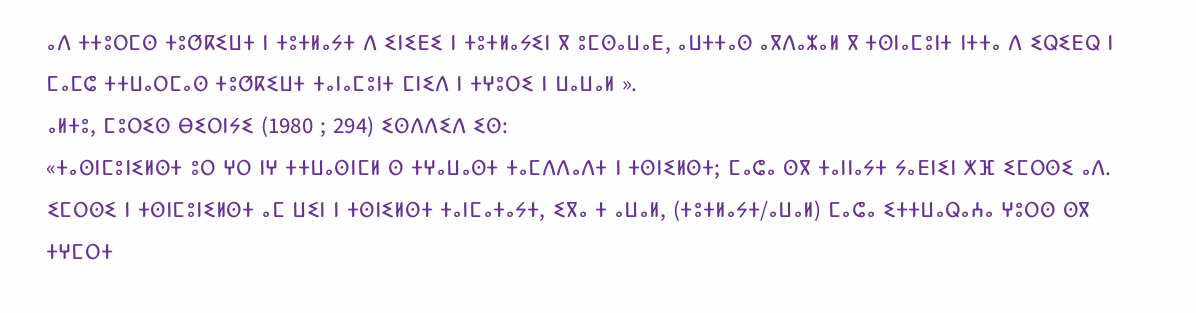ⴰⴷ ⵜⵜⵓⵔⵎⵙ ⵜⵓⵚⴽⵉⵡⵜ ⵏ ⵜⵓⵜⵍⴰⵢⵜ ⴷ ⵉⵏⵉⴹⵉ ⵏ ⵜⵓⵜⵍⴰⵢⵉⵏ ⴳ ⵓⵎⵙⴰⵡⴰⴹ, ⴰⵡⵜⵜⴰⵙ ⴰⴳⴷⴰⵣⴰⵍ ⴳ ⵜⵙⵏⴰⵎⵓⵏⵜ ⵏⵜⵜⴰ ⴷ ⵉⵕⵉⴹⵕ ⵏ ⵎⴰⵎⵛ ⵜⵜⵡⴰⵔⵎⴰⵙ ⵜⵓⵚⴽⵉⵡⵜ ⵜⴰⵏⴰⵎⵓⵏⵜ ⵎⵏⵉⴷ ⵏ ⵜⵖⵓⵔⵉ ⵏ ⵡⴰⵡⴰⵍ ».
ⴰⵍⵜⵓ, ⵎⵓⵔⵉⵙ ⴱⵉⵔⵏⵢⵉ (1980 ; 294) ⵉⵙⴷⴷⵉⴷ ⵉⵙ:
«ⵜⴰⵙⵏⵎⵓⵏⵉⵍⵙⵜ ⵓⵔ ⵖⵔ ⵏⵖ ⵜⵜⵡⴰⵙⵏⵎⵍ ⵙ ⵜⵖⴰⵡⴰⵙⵜ ⵜⴰⵎⴷⴷⴰⴷⵜ ⵏ ⵜⵙⵏⵉⵍⵙⵜ; ⵎⴰⵛⴰ ⵙⴳ ⵜⴰⵏⵏⴰⵢⵜ ⵢⴰⴹⵏⵉⵏ ⵅⴼ ⵉⵎⵔⵙⵉ ⴰⴷ. ⵉⵎⵔⵙⵉ ⵏ ⵜⵙⵏⵎⵓⵏⵉⵍⵙⵜ ⴰⵎ ⵡⵉⵏ ⵏ ⵜⵙⵏⵉⵍⵙⵜ ⵜⴰⵏⵎⴰⵜⴰⵢⵜ, ⵉⴳⴰ ⵜ ⴰⵡⴰⵍ, (ⵜⵓⵜⵍⴰⵢⵜ/ⴰⵡⴰⵍ) ⵎⴰⵛⴰ ⵉⵜⵜⵡⴰⵕⴰⵄⴰ ⵖⵓⵔⵙ ⵙⴳ ⵜⵖⵎⵔⵜ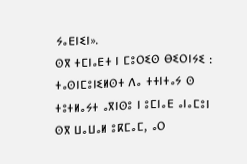ⵢⴰⴹⵏⵉⵏ».
ⵙⴳ ⵜⵎⵏⴰⴹⵜ ⵏ ⵎⵓⵔⵉⵙ ⴱⵉⵔⵏⵢⵉ : ⵜⴰⵙⵏⵎⵓⵏⵉⵍⵙⵜ ⴷⴰ ⵜⵜⵏⵜⴰⵢ ⵙ ⵜⵓⵜⵍⴰⵢⵜ ⴰⴳⵏⵙⵓ ⵏ ⵓⵎⵏⴰⴹ ⴰⵏⴰⵎⵓⵏ ⵙⴳ ⵡⴰⵡⴰⵍ ⵓⴽⵎⴰⵎ, ⴰⵔ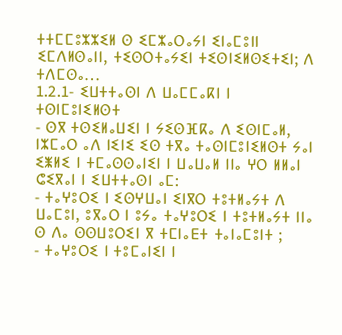ⵜⵜⵎⵎⵓⵣⵣⵉⵍ ⵙ ⵉⵎⵣⴰⵔⴰⵢⵏ ⵉⵏⴰⵎⵓⵏⵏ ⵉⵎⴷⵍⵙⴰⵏⵏ, ⵜⵉⵙⵔⵜⴰⵢⵉⵏ ⵜⵉⵙⵏⵉⵍⵙⵉⵜⵉⵏ; ⴷ ⵜⴷⵎⵙⴰ…
1.2.1- ⵉⵡⵜⵜⴰⵙⵏ ⴷ ⵡⴰⵎⵎⴰⴽⵏ ⵏ ⵜⵙⵏⵎⵓⵏⵉⵍⵙⵜ
- ⵙⴳ ⵜⵙⵉⵍⴰⵡⵉⵏ ⵏ ⵢⵉⵙⴼⴽⴰ ⴷ ⵉⵙⵏⵎⴰⵍ, ⵏⵣⵎⴰⵔ ⴰⴷ ⵏⵉⵏⵉ ⵉⵙ ⵜⴳⴰ ⵜⴰⵙⵏⵎⵓⵏⵉⵍⵙⵜ ⵢⴰⵏ ⵉⵥⵍⵉ ⵏ ⵜⵎⴰⵙⵙⴰⵏⵉⵏ ⵏ ⵡⴰⵡⴰⵍ ⵏⵏⴰ ⵖⵔ ⵍⵍⴰⵏ ⵛⵉⴳⴰⵏ ⵏ ⵉⵡⵜⵜⴰⵙⵏ ⴰⵎ:
- ⵜⴰⵖⵓⵔⵉ ⵏ ⵉⵙⵖⵡⴰⵏ ⵉⵏⴳⵔ ⵜⵓⵜⵍⴰⵢⵜ ⴷ ⵡⴰⵎⵓⵏ, ⵓⴳⴰⵔ ⵏ ⵓⵢⴰ ⵜⴰⵖⵓⵔⵉ ⵏ ⵜⵓⵜⵍⴰⵢⵜ ⵏⵏⴰ ⵙ ⴷⴰ ⵙⵙⵡⵓⵔⵉⵏ ⴳ ⵜⵎⵏⴰⴹⵜ ⵜⴰⵏⴰⵎⵓⵏⵜ ;
- ⵜⴰⵖⵓⵔⵉ ⵏ ⵜⵓⵎⴰⵏⵉⵏ ⵏ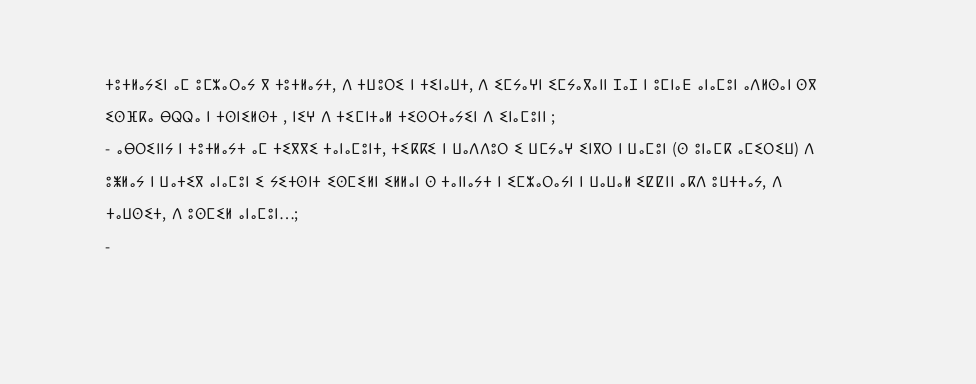ⵜⵓⵜⵍⴰⵢⵉⵏ ⴰⵎ ⵓⵎⵣⴰⵔⴰⵢ ⴳ ⵜⵓⵜⵍⴰⵢⵜ, ⴷ ⵜⵡⵓⵔⵉ ⵏ ⵜⵉⵏⴰⵡⵜ, ⴷ ⵉⵎⵢⴰⵖⵏ ⵉⵎⵢⴰⴳⴰⵏⵏ ⵊⴰⵊ ⵏ ⵓⵎⵏⴰⴹ ⴰⵏⴰⵎⵓⵏ ⴰⴷⵍⵙⴰⵏ ⵙⴳ ⵉⵙⴼⴽⴰ ⴱⵕⵕⴰ ⵏ ⵜⵙⵏⵉⵍⵙⵜ , ⵏⵉⵖ ⴷ ⵜⵉⵎⵏⵜⴰⵍ ⵜⵉⵙⵔⵜⴰⵢⵉⵏ ⴷ ⵉⵏⴰⵎⵓⵏⵏ ;
- ⴰⴱⵔⵉⵏⵏⵢ ⵏ ⵜⵓⵜⵍⴰⵢⵜ ⴰⵎ ⵜⵉⴳⴳⵉ ⵜⴰⵏⴰⵎⵓⵏⵜ, ⵜⵉⴽⴽⵉ ⵏ ⵡⴰⴷⴷⵓⵔ ⵉ ⵡⵎⵢⴰⵖ ⵉⵏⴳⵔ ⵏ ⵡⴰⵎⵓⵏ (ⵙ ⵓⵏⴰⵎⴽ ⴰⵎⵉⵔⵉⵡ) ⴷ ⵓⵥⵍⴰⵢ ⵏ ⵡⴰⵜⵉⴳ ⴰⵏⴰⵎⵓⵏ ⵉ ⵢⵉⵜⵙⵏⵜ ⵉⵙⵎⵉⵍⵏ ⵉⵍⵍⴰⵏ ⵙ ⵜⴰⵏⵏⴰⵢⵜ ⵏ ⵉⵎⵣⴰⵔⴰⵢⵏ ⵏ ⵡⴰⵡⴰⵍ ⵉⵇⵇⵏⵏ ⴰⴽⴷ ⵓⵡⵜⵜⴰⵢ, ⴷ ⵜⴰⵡⵙⵉⵜ, ⴷ ⵓⵙⵎⵉⵍ ⴰⵏⴰⵎⵓⵏ…;
-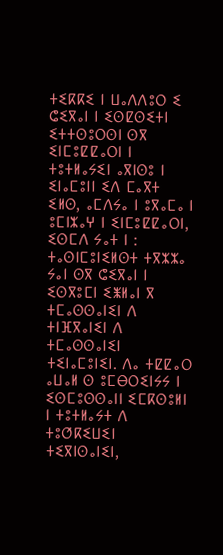ⵜⵉⴽⴽⵉ ⵏ ⵡⴰⴷⴷⵓⵔ ⵉ ⵛⵉⴳⴰⵏ ⵏ ⵉⵙⵇⵙⵉⵜⵏ ⵉⵜⵜⵙⵓⵔⵙⵏ ⵙⴳ ⵉⵏⵎⵓⵇⵇⴰⵔⵏ ⵏ ⵜⵓⵜⵍⴰⵢⵉⵏ ⴰⴳⵏⵙⵓ ⵏ ⵉⵏⴰⵎⵓⵏⵏ ⵉⴷ ⵎⴰⴳⵜ ⵉⵍⵙ, ⴰⵎⴷⵢⴰ ⵏ ⵓⴳⴰⵎⴰ ⵏ ⵓⵎⵏⵣⴰⵖ ⵏ ⵉⵏⵎⵓⵇⵇⴰⵔⵏ, ⵉⵙⵎⴷ ⵢⴰⵜ ⵏ : ⵜⴰⵙⵏⵎⵓⵏⵉⵍⵙⵜ ⵜⴳⵣⵣⴰ ⵢⴰⵏ ⵙⴳ ⵛⵉⴳⴰⵏ ⵏ ⵉⵙⴳⵓⵎⵏ ⵉⵥⵍⴰⵏ ⴳ ⵜⵎⴰⵙⵙⴰⵏⵉⵏ ⴷ ⵜⵏⴼⴳⴰⵏⵉⵏ ⴷ ⵜⵎⴰⵙⵙⴰⵏⵉⵏ ⵜⵉⵏⴰⵎⵓⵏⵉⵏ. ⴷⴰ ⵜⵇⵇⴰⵔ ⴰⵡⴰⵍ ⵙ ⵓⵎⴱⵔⵉⵏⵢⵢ ⵏ ⵉⵙⵎⵓⵙⵙⴰⵏⵏ ⵉⵎⴽⵙⵓⵍⵏ ⵏ ⵜⵓⵜⵍⴰⵢⵜ ⴷ ⵜⵓⵚⴽⵉⵡⵉⵏ ⵜⵉⴳⵏⵙⴰⵏⵉⵏ,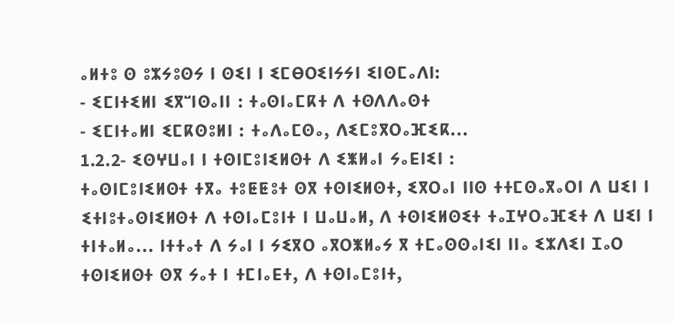ⴰⵍⵜⵓ ⵙ ⵓⵣⵢⵓⵙⵢ ⵏ ⵙⵉⵏ ⵏ ⵉⵎⴱⵔⵉⵏⵢⵢⵏ ⵉⵏⵙⵎⴰⴷⵏ:
- ⵉⵎⵏⵜⵉⵍⵏ ⵉⴳⵯⵏⵙⴰⵏⵏ : ⵜⴰⵙⵏⴰⵎⴽⵜ ⴷ ⵜⵙⴷⴷⴰⵙⵜ
- ⵉⵎⵏⵜⴰⵍⵏ ⵉⵎⴽⵙⵓⵍⵏ : ⵜⴰⴷⴰⵎⵙⴰ, ⴷⵉⵎⵓⴳⵔⴰⴼⵉⴽ…
1.2.2- ⵉⵙⵖⵡⴰⵏ ⵏ ⵜⵙⵏⵎⵓⵏⵉⵍⵙⵜ ⴷ ⵉⵥⵍⴰⵏ ⵢⴰⴹⵏⵉⵏ :
ⵜⴰⵙⵏⵎⵓⵏⵉⵍⵙⵜ ⵜⴳⴰ ⵜⵓⵟⵟⵓⵜ ⵙⴳ ⵜⵙⵏⵉⵍⵙⵜ, ⵉⴳⵔⴰⵏ ⵏⵏⵙ ⵜⵜⵎⵙⴰⴳⴰⵔⵏ ⴷ ⵡⵉⵏ ⵏ ⵉⵜⵏⵓⵜⴰⵙⵏⵉⵍⵙⵜ ⴷ ⵜⵙⵏⴰⵎⵓⵏⵜ ⵏ ⵡⴰⵡⴰⵍ, ⴷ ⵜⵙⵏⵉⵍⵙⵉⵜ ⵜⴰⵊⵖⵔⴰⴼⵉⵜ ⴷ ⵡⵉⵏ ⵏ ⵜⵏⵜⴰⵍⴰ… ⵏⵜⵜⴰⵜ ⴷ ⵢⴰⵏ ⵏ ⵢⵉⴳⵔ ⴰⴳⵔⵥⵍⴰⵢ ⴳ ⵜⵎⴰⵙⵙⴰⵏⵉⵏ ⵏⵏⴰ ⵉⵣⴷⵉⵏ ⵊⴰⵔ ⵜⵙⵏⵉⵍⵙⵜ ⵙⴳ ⵢⴰⵜ ⵏ ⵜⵎⵏⴰⴹⵜ, ⴷ ⵜⵙⵏⴰⵎⵓⵏⵜ,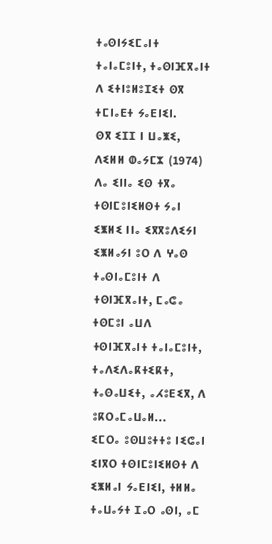ⵜⴰⵙⵏⵢⵉⵎⴰⵏⵜ ⵜⴰⵏⴰⵎⵓⵏⵜ, ⵜⴰⵙⵏⴼⴳⴰⵏⵜ ⴷ ⵉⵜⵏⵓⵍⵓⵊⵉⵜ ⵙⴳ ⵜⵎⵏⴰⴹⵜ ⵢⴰⴹⵏⵉⵏ.
ⵙⴳ ⵉⵊⵊ ⵏ ⵡⴰⵥⵉ, ⴷⵉⵍⵍ ⵀⴰⵢⵎⵣ (1974) ⴷⴰ ⵉⵏⵏⴰ ⵉⵙ ⵜⴳⴰ ⵜⵙⵏⵎⵓⵏⵉⵍⵙⵜ ⵢⴰⵏ ⵉⵥⵍⵉ ⵏⵏⴰ ⵉⴳⴳⵓⴷⵉⵢⵏ ⵉⵥⵍⴰⵢⵏ ⵓⵔ ⴷ ⵖⴰⵙ ⵜⴰⵙⵏⴰⵎⵓⵏⵜ ⴷ ⵜⵙⵏⴼⴳⴰⵏⵜ, ⵎⴰⵛⴰ ⵜⵙⵎⵓⵏ ⴰⵡⴷ ⵜⵙⵏⴼⴳⴰⵏⵜ ⵜⴰⵏⴰⵎⵓⵏⵜ, ⵜⴰⴷⵉⴷⴰⴽⵜⵉⴽⵜ, ⵜⴰⵙⴰⵡⵉⵜ, ⴰⵃⵓⴹⵉⴳ, ⴷ ⵓⴽⵔⴰⵎⴰⵡⴰⵍ…
ⵉⵎⵔⴰ ⵓⵙⵡⵓⵜⵜⵓ ⵏⵉⵛⴰⵏ ⵉⵏⴳⵔ ⵜⵙⵏⵎⵓⵏⵉⵍⵙⵜ ⴷ ⵉⵥⵍⴰⵏ ⵢⴰⴹⵏⵉⵏ, ⵜⵍⵍⴰ ⵜⴰⵡⴰⵢⵜ ⵊⴰⵔ ⴰⵙⵏ, ⴰⵎ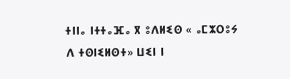ⵜⵏⵏⴰ ⵏⵜⵜⴰⴼⴰ ⴳ ⵓⴷⵍⵉⵙ « ⴰⵎⵣⵔⵓⵢ ⴷ ⵜⵙⵏⵉⵍⵙⵜ» ⵡⵉⵏ ⵏ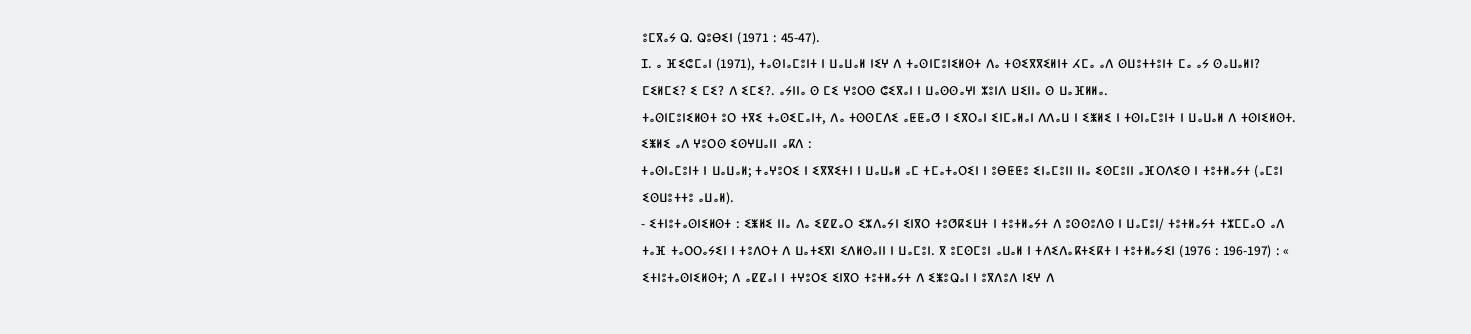ⵓⵎⴳⴰⵢ ⵕ. ⵕⵓⴱⵉⵏ (1971 : 45-47).
ⵊ. ⴰ ⴼⵉⵛⵎⴰⵏ (1971), ⵜⴰⵙⵏⴰⵎⵓⵏⵜ ⵏ ⵡⴰⵡⴰⵍ ⵏⵉⵖ ⴷ ⵜⴰⵙⵏⵎⵓⵏⵉⵍⵙⵜ ⴷⴰ ⵜⵙⵉⴳⴳⵉⵍⵏⵜ ⵃⵎⴰ ⴰⴷ ⵙⵡⵓⵜⵜⵓⵏⵜ ⵎⴰ ⴰⵢ ⵙⴰⵡⴰⵍⵏ? ⵎⵉⵍⵎⵉ? ⵉ ⵎⵉ? ⴷ ⵉⵎⵉ?. ⴰⵢⵏⵏⴰ ⵙ ⵎⵉ ⵖⵓⵔⵙ ⵛⵉⴳⴰⵏ ⵏ ⵡⴰⵙⵙⴰⵖⵏ ⵣⵓⵏⴷ ⵡⵉⵏⵏⴰ ⵙ ⵡⴰⴼⵍⵍⴰ.
ⵜⴰⵙⵏⵎⵓⵏⵉⵍⵙⵜ ⵓⵔ ⵜⴳⵉ ⵜⴰⵙⵉⵎⴰⵏⵜ, ⴷⴰ ⵜⵙⵙⵎⴷⵉ ⴰⵟⵟⴰⵚ ⵏ ⵉⴳⵔⴰⵏ ⵉⵏⵎⴰⵍⴰⵏ ⴷⴷⴰⵡ ⵏ ⵉⵥⵍⵉ ⵏ ⵜⵙⵏⴰⵎⵓⵏⵜ ⵏ ⵡⴰⵡⴰⵍ ⴷ ⵜⵙⵏⵉⵍⵙⵜ. ⵉⵥⵍⵉ ⴰⴷ ⵖⵓⵔⵙ ⵉⵙⵖⵡⴰⵏⵏ ⴰⴽⴷ :
ⵜⴰⵙⵏⴰⵎⵓⵏⵜ ⵏ ⵡⴰⵡⴰⵍ; ⵜⴰⵖⵓⵔⵉ ⵏ ⵉⴳⴳⵉⵜⵏ ⵏ ⵡⴰⵡⴰⵍ ⴰⵎ ⵜⵎⴰⵜⴰⵔⵉⵏ ⵏ ⵓⴱⵟⵟⵓ ⵉⵏⴰⵎⵓⵏⵏ ⵏⵏⴰ ⵉⵙⵎⵓⵏⵏ ⴰⴼⵔⴷⵉⵙ ⵏ ⵜⵓⵜⵍⴰⵢⵜ (ⴰⵎⵓⵏ ⵉⵙⵡⵓⵜⵜⵓ ⴰⵡⴰⵍ).
- ⵉⵜⵏⵓⵜⴰⵙⵏⵉⵍⵙⵜ : ⵉⵥⵍⵉ ⵏⵏⴰ ⴷⴰ ⵉⵇⵇⴰⵔ ⵉⵣⴷⴰⵢⵏ ⵉⵏⴳⵔ ⵜⵓⵚⴽⵉⵡⵜ ⵏ ⵜⵓⵜⵍⴰⵢⵜ ⴷ ⵓⵙⵙⵓⴷⵙ ⵏ ⵡⴰⵎⵓⵏ/ ⵜⵓⵜⵍⴰⵢⵜ ⵜⵣⵎⵎⴰⵔ ⴰⴷ ⵜⴰⴼ ⵜⴰⵔⵔⴰⵢⵉⵏ ⵏ ⵜⵓⴷⵔⵜ ⴷ ⵡⴰⵜⵉⴳⵏ ⵉⴷⵍⵙⴰⵏⵏ ⵏ ⵡⴰⵎⵓⵏ. ⴳ ⵓⵎⵙⵎⵓⵏ ⴰⵡⴰⵍ ⵏ ⵜⴷⵉⴷⴰⴽⵜⵉⴽⵜ ⵏ ⵜⵓⵜⵍⴰⵢⵉⵏ (1976 : 196-197) : « ⵉⵜⵏⵓⵜⴰⵙⵏⵉⵍⵙⵜ; ⴷ ⴰⵇⵇⴰⵏ ⵏ ⵜⵖⵓⵔⵉ ⵉⵏⴳⵔ ⵜⵓⵜⵍⴰⵢⵜ ⴷ ⵉⵥⵓⵕⴰⵏ ⵏ ⵓⴳⴷⵓⴷ ⵏⵉⵖ ⴷ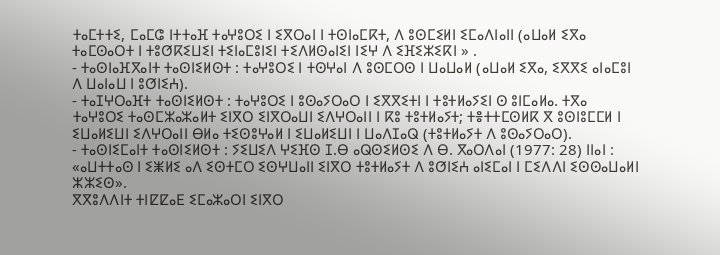ⵜⴰⵎⵜⵜⵉ, ⵎⴰⵎⵛ ⵏⵜⵜⴰⴼ ⵜⴰⵖⵓⵔⵉ ⵏ ⵉⴳⵔⴰⵏ ⵏ ⵜⵙⵏⴰⵎⴽⵜ, ⴷ ⵓⵙⵎⵉⵍⵏ ⵉⵎⴰⴷⵏⴰⵏⵏ (ⴰⵡⴰⵍ ⵉⴳⴰ ⵜⴰⵎⵙⴰⵔⵜ ⵏ ⵜⵓⵚⴽⵉⵡⵉⵏ ⵜⵉⵏⴰⵎⵓⵏⵉⵏ ⵜⵉⴷⵍⵙⴰⵏⵉⵏ ⵏⵉⵖ ⴷ ⵉⴼⵉⵣⵉⴽⵏ » .
- ⵜⴰⵙⵏⴰⴼⴳⴰⵏⵜ ⵜⴰⵙⵏⵉⵍⵙⵜ : ⵜⴰⵖⵓⵔⵉ ⵏ ⵜⵙⵖⴰⵏ ⴷ ⵓⵙⵎⵔⵙ ⵏ ⵡⴰⵡⴰⵍ (ⴰⵡⴰⵍ ⵉⴳⴰ, ⵉⴳⴳⵉ ⴰⵏⴰⵎⵓⵏ ⴷ ⵡⴰⵏⴰⵡ ⵏ ⵓⵚⵏⵉⵄ).
- ⵜⴰⵊⵖⵔⴰⴼⵜ ⵜⴰⵙⵏⵉⵍⵙⵜ : ⵜⴰⵖⵓⵔⵉ ⵏ ⵓⵙⴰⵢⵔⴰⵔ ⵏ ⵉⴳⴳⵉⵜⵏ ⵏ ⵜⵓⵜⵍⴰⵢⵉⵏ ⵙ ⵓⵏⵎⴰⵍⴰ. ⵜⴳⴰ ⵜⴰⵖⵓⵔⵉ ⵜⴰⵙⵎⵣⴰⵣⴰⵍⵜ ⵉⵏⴳⵔ ⵉⵏⴳⵔⴰⵡⵏ ⵉⴷⵖⵔⴰⵏⵏ ⵏ ⴽⵓ ⵜⵓⵜⵍⴰⵢⵜ; ⵜⴻⵜⵜⵎⵙⵍⴽ ⴳ ⵓⵙⵏⵓⵎⵎⵍ ⵏ ⵉⵡⴰⵍⵉⵡⵏ ⵉⴷⵖⵔⴰⵏⵏ ⴱⵍⴰ ⵜⵉⵙⵓⵖⴰⵍ ⵏ ⵉⵡⴰⵍⵉⵡⵏ ⵏ ⵡⴰⴷⵊⴰⵕ (ⵜⵓⵜⵍⴰⵢⵜ ⴷ ⵓⵙⴰⵢⵔⴰⵔ).
- ⵜⴰⵙⵏⵉⵎⴰⵏⵜ ⵜⴰⵙⵏⵉⵍⵙⵜ : ⵢⵉⵡⵉⴷ ⵖⵉⴼⵙ ⵊ.ⴱ ⴰⵕⵙⵉⵍⵙⵉ ⴷ ⴱ. ⴳⴰⵔⴷⴰⵏ (1977: 28) ⵏⵏⴰⵏ : «ⴰⵡⵜⵜⴰⵙ ⵏ ⵉⵥⵍⵉ ⴰⴷ ⵉⵙⵜⵎⵔ ⵉⵙⵖⵡⴰⵏⵏ ⵉⵏⴳⵔ ⵜⵓⵜⵍⴰⵢⵜ ⴷ ⵓⵚⵏⵉⵄ ⴰⵏⵉⵎⴰⵏ ⵏ ⵎⵉⴷⴷⵏ ⵉⵙⵙⴰⵡⴰⵍⵏ ⵣⵣⵉⵙ».
ⴳⴳⵓⴷⴷⵏⵜ ⵜⵏⵇⵇⴰⴹ ⵉⵎⴰⵣⴰⵔⵏ ⵉⵏⴳⵔ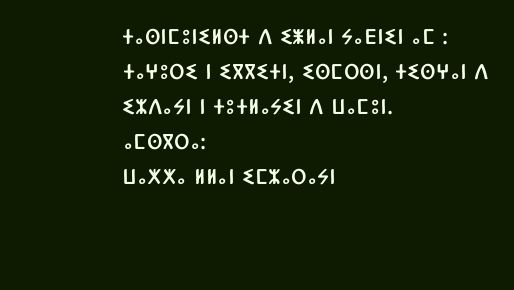ⵜⴰⵙⵏⵎⵓⵏⵉⵍⵙⵜ ⴷ ⵉⵥⵍⴰⵏ ⵢⴰⴹⵏⵉⵏ ⴰⵎ : ⵜⴰⵖⵓⵔⵉ ⵏ ⵉⴳⴳⵉⵜⵏ, ⵉⵙⵎⵔⵙⵏ, ⵜⵉⵙⵖⴰⵏ ⴷ ⵉⵣⴷⴰⵢⵏ ⵏ ⵜⵓⵜⵍⴰⵢⵉⵏ ⴷ ⵡⴰⵎⵓⵏ.
ⴰⵎⵙⴳⵔⴰ:
ⵡⴰⵅⵅⴰ ⵍⵍⴰⵏ ⵉⵎⵣⴰⵔⴰⵢⵏ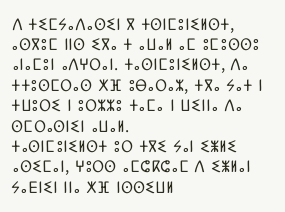ⴷ ⵜⵉⵎⵢⴰⴷⴰⵙⵉⵏ ⴳ ⵜⵙⵏⵎⵓⵏⵉⵍⵙⵜ, ⴰⵙⴳⵓⵎ ⵏⵏⵙ ⵉⴳⴰ ⵜ ⴰⵡⴰⵍ ⴰⵎ ⵓⵎⵓⵙⵙⵓ ⴰⵏⴰⵎⵓⵏ ⴰⴷⵖⵔⴰⵏ. ⵜⴰⵙⵏⵎⵓⵏⵉⵍⵙⵜ, ⴷⴰ ⵜⵜⵓⵙⵎⵔⴰⵙ ⵅⴼ ⵓⴱⴰⵔⴰⵣ, ⵜⴳⴰ ⵢⴰⵜ ⵏ ⵜⵡⵓⵔⵉ ⵏ ⵓⵔⵣⵣⵓ ⵜⴰⵎⴰ ⵏ ⵡⵉⵏⵏⴰ ⴷⴰ ⵙⵎⵔⴰⵙⵏⵉⵏ ⴰⵡⴰⵍ.
ⵜⴰⵙⵏⵎⵓⵏⵉⵍⵙⵜ ⵓⵔ ⵜⴳⵉ ⵢⴰⵏ ⵉⵥⵍⵉ ⴰⵙⵉⵎⴰⵏ, ⵖⵓⵔⵙ ⴰⵎⵛⴽⵛⴰⵎ ⴷ ⵉⵥⵍⴰⵏ ⵢⴰⴹⵏⵉⵏ ⵏⵏⴰ ⵅⴼ ⵏⵙⵙⵉⵡⵍ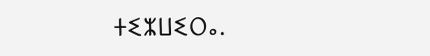ⵜⵉⵣⵡⵉⵔⴰ.